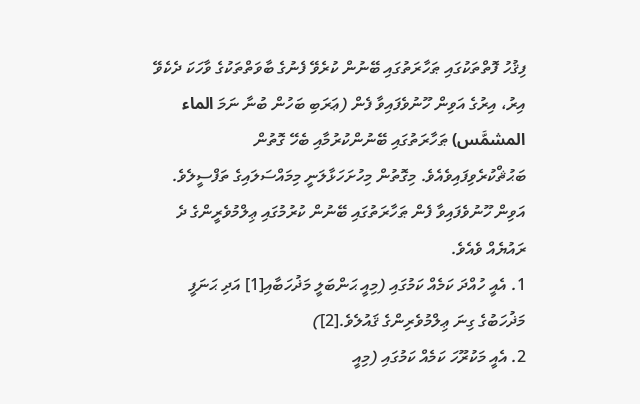ފިޤުހު ފޮތްތަކުގައި ޠަހާރަތުގައި ބޭނުން ކުރެވޭ ފެނުގެ ބާވަތްތަކުގެ ވާހަކަ ދެކެވޭ އިރު، އިރުގެ އަވިން ހޫނުވެފައިވާ ފެން (ޢަރަބި ބަހުން ބުނާ ނަމަ الماء المشمَّس) ޠަހާރަތުގައި ބޭނުންކުރުމާއި ބެހޭ ގޮތުން ބަޙުޘްކުރެވިފައިވެއެވެ. މިގޮތުން މިހުށަހަޅާލަނީ މިމައްސަލައިގެ ތަފްސީލެވެ.
އަވިން ހޫނުވެފައިވާ ފެން ޠަހާރަތުގައި ބޭނުން ކުރުމުގައި ޢިލްމުވެރީންގެ ދެ ރައުޔެއް ވެއެވެ.
1. އެއީ ހުއްދަ ކަމެއް ކަމުގައި (މިއީ ޙަންބަލީ މަޛުހަބާއި[1] އަދި ޙަނަފީ މަޛުހަބުގެ ގިނަ ޢިލްމުވެރިންގެ ޤައުލެވެ.[2])
2. އެއީ މަކުރޫހަ ކަމެއް ކަމުގައި (މިއީ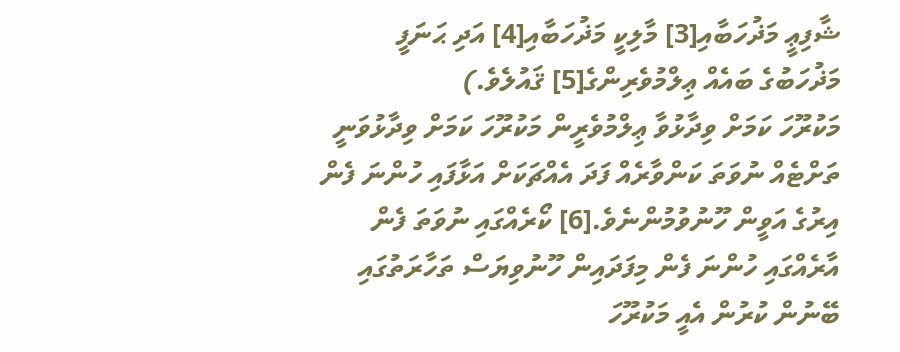ޝާފިޢީ މަޛުހަބާއި[3] މާލިކީ މަޛުހަބާއި[4] އަދި ޙަނަފީ މަޛުހަބުގެ ބައެއް ޢިލްމުވެރިންގެ[5] ޤައުލެވެ.)
މަކުރޫހަ ކަމަށް ވިދާޅުވާ ޢިލްމުވެރީން މަކުރޫހަ ކަމަށް ވިދާޅުވަނީ ތަށްޓެއް ނުވަތަ ކަންވާރެއް ފަދަ އެއްޗަކަށް އަޅާފައި ހުންނަ ފެން އިރުގެ އަވީން ހޫނުވުމުންނެވެ.[6] ކޯރެއްގައި ނުވަތަ ފެން އާރެއްގައި ހުންނަ ފެން މިފަދައިން ހޫނުވިޔަސް ތަހާރަތުގައި ބޭނުން ކުރުން އެއީ މަކުރޫހަ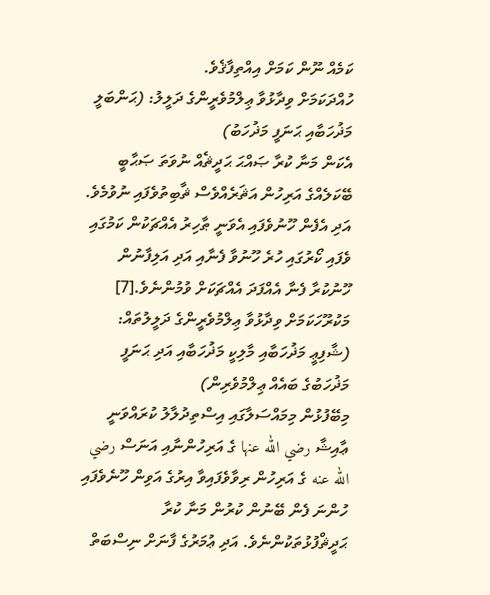ކަމެއް ނޫން ކަމަށް އިއްތިފާޤެވެ.
ހުއްދަކަމަށް ވިދާޅުވާ ޢިލްމުވެރީންގެ ދަލީލު: (ޙަންބަލީ މަޛުހަބާއި ޙަނަފީ މަޛުހަބު)
އެކަން މަނާ ކުރާ ޞައްޙަ ޙަދީޘެއް ނުވަތަ ޞަޙާބީ ބޭކަލެއްގެ އަރިހުން އަޘަރެއްވެސް ޘާބިތުވެފައި ނުވުމެވެ.
އަދި އެފެން ހޫނުވެފައި އެވަނީ ޠާހިރު އެއްޗަކުން ކަމުގައި ވެފައި ކޯރުގައި ހުރެ ހޫނުވާ ފެނާއި އަދި އަލިފާނުން ހޫނުކުރާ ފެނާ އެއްފަދަ އެއްޗަކަށް ވުމުންނެވެ.[7]
މަކުރޫހަކަމަށް ވިދާޅުވާ ޢިލްމުވެރީންގެ ދަލީލުތައް: (ޝާފިޢީ މަޛުހަބާއި މާލިކީ މަޛުހަބާއި އަދި ޙަނަފީ މަޛުހަބުގެ ބައެއް ޢިލްމުވެރިން)
މިބޭފުޅުން މިމައްސަލާގައި އިސްތިދުލާލު ކުރައްވަނީ ޢާއިޝާ رضي الله عنها ގެ އަރިހުންނާއި އަނަސް رضي الله عنه ގެ އަރިހުން ރިވާވެފައިވާ އިރުގެ އަވިން ހޫނެވެފައި ހުންނަ ފެން ބޭނުން ކުރުން މަނާ ކުރާ ޙަދީޘްފުޅުތަކުންނެވެ. އަދި ޢުމަރުގެ ފާނަށް ނިސްބަތް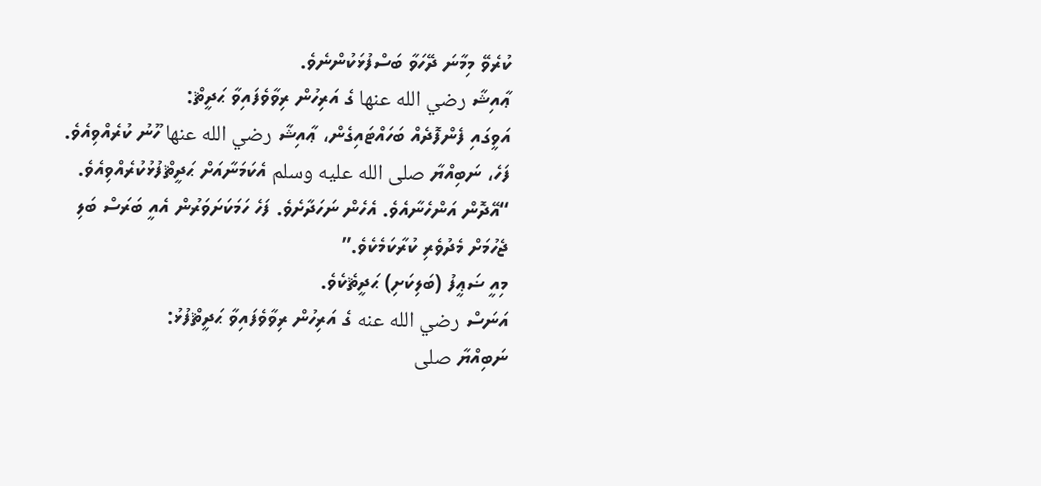ކުރެވޭ މިމާނަ ދޭހަވާ ބަސްފުޅަކުންނެވެ.
ޢާއިޝާ رضي الله عنها ގެ އަރިހުން ރިވާވެފައިވާ ޙަދީޘް:
އަވީގައި ފެންފޮދެއް ބަހައްޓައިގެން، ޢާއިޝާ رضي الله عنها ހޫނު ކުރެއްވިއެވެ. ފަހެ، ނަބިއްޔާ صلى الله عليه وسلم އެކަމަނާއަށް ޙަދީޘްފުޅުކުރެއްވިއެވެ. “އޭދޮން އަންހެނާއެވެ. އެހެން ނަހަދާށެވެ. ފަހެ ހަމަކަށަވަރުން އެއީ ބަރަސް ބަލި ޖެހުމަށް މެދުވެރި ކުރާކަމެކެވެ.”
މިއީ ޟަޢީފު (ބަލިކަށި) ޙަދީޘެކެވެ.
އަނަސް رضي الله عنه ގެ އަރިހުން ރިވާވެފައިވާ ޙަދީޘްފުޅު:
ނަބިއްޔާ صلى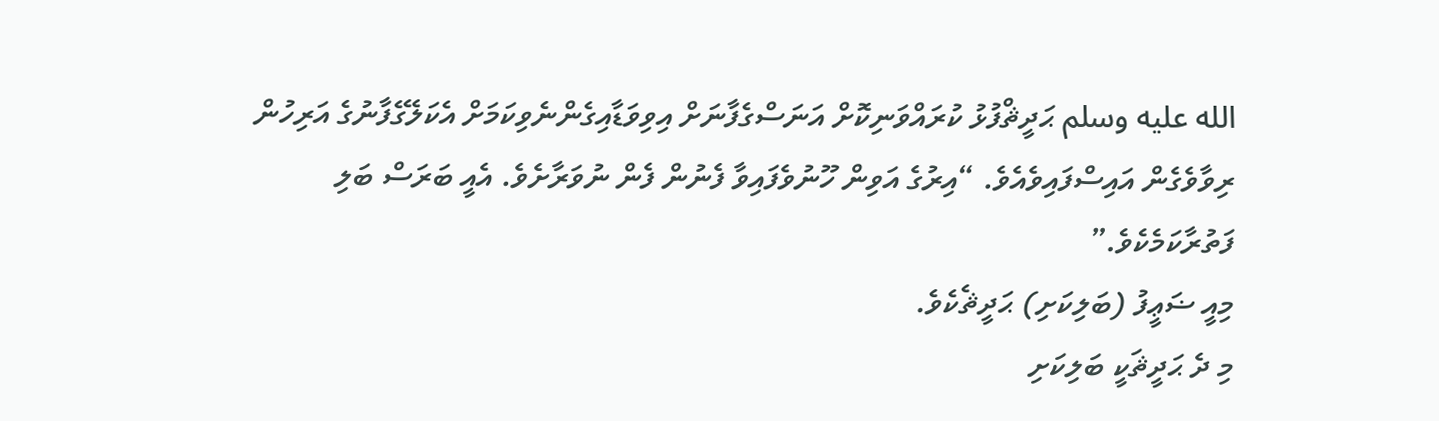الله عليه وسلم ޙަދީޘްފުޅު ކުރައްވަނިކޮށް އަނަސްގެފާނަށް އިވިވަޑާއިގެންނެވިކަމަށް އެކަލޭގެފާނުގެ އަރިހުން ރިވާވެގެން އައިސްފައިވެއެވެ. “އިރުގެ އަވިން ހޫނުވެފައިވާ ފެނުން ފެން ނުވަރާށެވެ. އެއީ ބަރަސް ބަލި ފަތުރާކަމެކެވެ.”
މިއީ ޟަޢީފު (ބަލިކަށި) ޙަދީޘެކެވެ.
މި ދެ ޙަދީޘަކީ ބަލިކަށި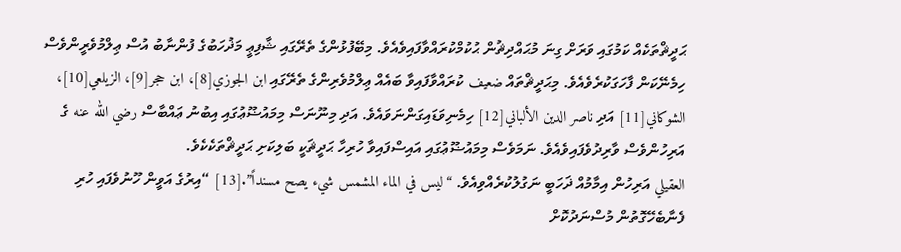ޙަދީޘްތަކެއް ކަމުގައި ވަރަށް ގިނަ މުޙައްދިޘުން ޙުކުމްކުރައްވާފައިވެއެވެ. މިބޭފުޅުންގެ ތެރޭގައި ޝާފިޢީ މަޛުހަބުގެ ފުންނާބު އުސް ޢިލްމުވެރީންވެސް ހިމެނޭކަން ފާހަގަކުރެވެއެވެ. މިޙަދީޘްތައް ضعيف ކުރައްވާފައިވާ ބައެއް ޢިލްމުވެރިންގެ ތެރޭގައި ابن الجوزي[8]، ابن حجر[9]، الزيلعي[10]، الشوكاني[11] އަދި ناصر الدين الألباني[12] ހިމެނިވަޑައިގަންނަވައެވެ. އަދި މިނޫނަސް މިމައުޟޫޢުގައި އިބުނު ޢައްބާސް رضي الله عنه ގެ އަރިހުންވެސް ވާރިދުވެފައިވެއެވެ. ނަމަވެސް މިމައުޟޫޢުގައި އައިސްފައިވާ ހުރިހާ ޙަދީޘަކީ ބަލިކަށި ޙަދީޘްތަކެކެވެ.
العقيلي އަރިހުން އިމާމުއް ޛަހަބީ ނަގުލުކުރެއްވިއެވެ. “ليس في الماء المشمس شيء يصح مسنداً”.[13] “އިރުގެ އަވީން ހޫނުވެފައި ހުރި ފެނާބެހޭގޮތުން މުސްނަދުކޮށް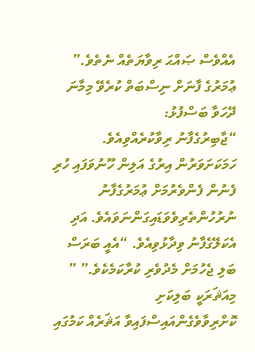އެއްވެސް ޞައްޙަ ރިވާޔަތެއް ނެތެވެ.”
ޢުމަރުގެ ފާނަށް ނިސްބަތް ކުރެވޭ މިމާނަ ދޭހަވާ ބަސްފުޅު:
“ޖާބިރުގެފާނު ރިވާކުރެއްވިއެވެ. ހަމަކަށަވަރުން އިރުގެ އަލިން ހޫނުވަފައި ހުރި ފެނުން ފެންވެރުމަށް ޢުމަރުގެފާނު ނުރުހުންތެރިވެވަޑައިގަންނަވައެވެ. އަދި އެކަލޭގެފާނު ވިދާޅުވިއެވެ. “އެއީ ބަރަސް ބަލި ޖެހުމަށް މެދުވެރި ކުރާކަމެކެވެ.” ”
މިއަޘަރަކީ ބަލިކަށި ކޮށްރިވާވެގެންއައިސްފައިވާ އަޘަރެއް ކަމުގައި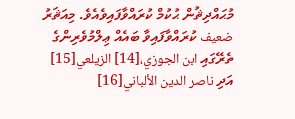މުޙައްދިޘުން ޙުކުމް ކުރައްވާފައިވެއެވެ. މިއަޘަރު ضعيف ކުރައްވާފައިވާ ބައެއް ޢިލްމުވެރިންގެ ތެރޭގައި ابن الجوزي،[14] الزيلعي[15] އަދި ناصر الدين الألباني[16]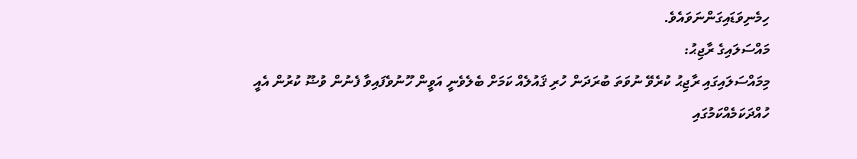ހިމެނިވަޑައިގަންނަވައެވެ.
މައްސަލައިގެ ރާޖިޙު:
މިމައްސަލައިގައި ރާޖިޙު ކުރެވޭ ނުވަތަ ބުރަދަން ހުރި ޤައުލެއް ކަމަށް ބެލެވެނީ އަވީން ހޫނުވެފައިވާ ފެނުން ވުޟޫ ކުރުން އެއީ ހުއްދަކަމެއްކަމުގައި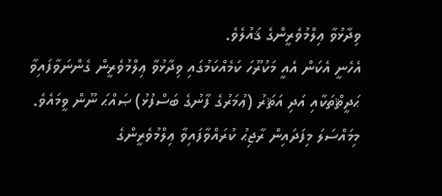ވިދާޅުވާ ޢިލްމުވެރީންގެ ޤައުލެވެ.
އެހެނީ އެކަން އެއީ މަކުރޫހަ ކަމެއްކަމުގައި ވިދާޅުވާ ޢިލްމުވެރީން ގެންނަވާފައިވާ ޙަދީޘްތަކާއި އަދި އަޘަރު (ޢުމަރުގެ ފާނުގެ ބަސްފުޅު) ޞައްޙަ ނޫން ވީމައެވެ.
މިމައްސަލަ މިފަދައިން ރާޖިޙު ކުރައްވާފައިވާ ޢިލްމުވެރީންގެ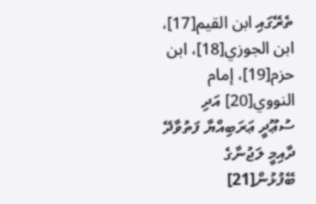ތެރޭގައި ابن القيم[17]، ابن الجوزي[18]، ابن حزم[19]، إمام النووي[20] އަދި ސުޢޫދީ ޢަރަބިއްޔާ ފަތުވާދޭ ދާއިމީ ލަޖުނާގެ ބޭފުޅުން[21]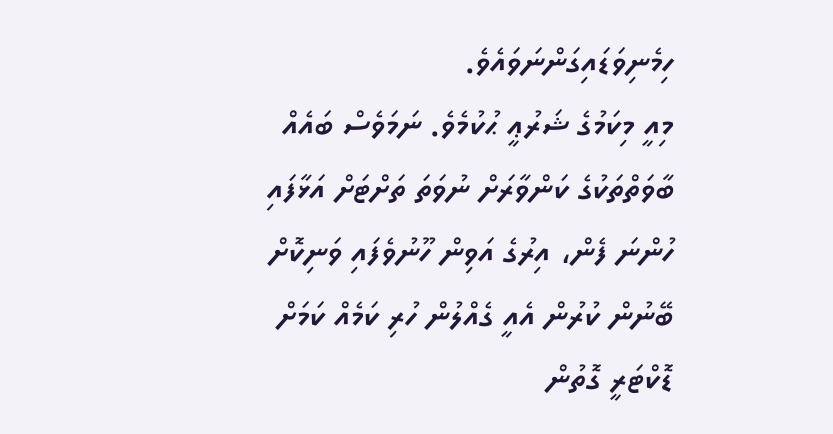ހިމެނިވަޑައިގަންނަވައެވެ.
މިއީ މިކަމުގެ ޝަރުޢީ ޙުކުމެވެ. ނަމަވެސް ބައެއް ބާވަތްތަކުގެ ކަންވާރަށް ނުވަތަ ތަށްޓަށް އަޅާފައި ހުންނަ ފެން، އިރުގެ އަވިން ހޫނުވެފައި ވަނިކޮށް ބޭނުން ކުރުން އެއީ ގެއްލުން ހުރި ކަމެއް ކަމަށް ޑޮކްޓަރީ ގޮތުން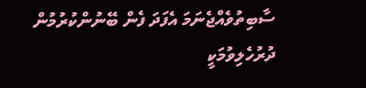ސާބިތުވެއްޖެނަމަ އެފަދަ ފެން ބޭނުންކުރުމުން ދުރުހެލިވުމަކީ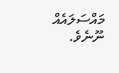މައްސަލައެއް ނޫނެވެ.